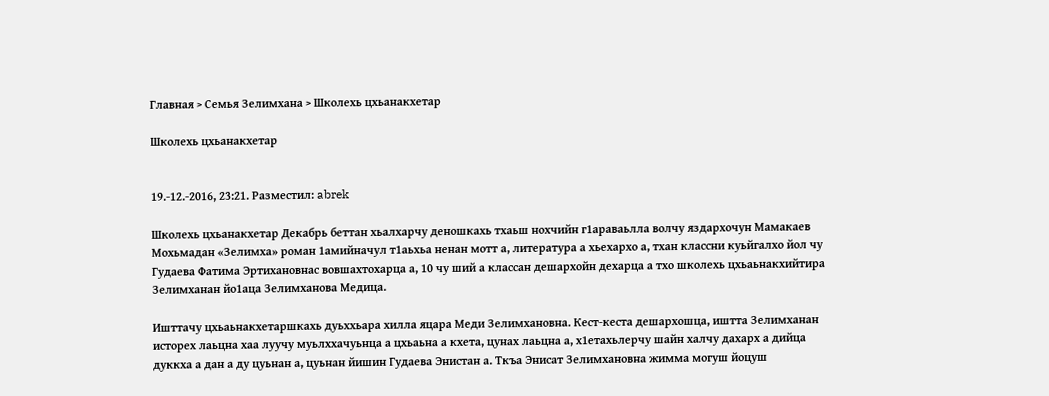Главная > Семья Зелимхана > Школехь цхьанакхетар

Школехь цхьанакхетар


19.-12.-2016, 23:21. Разместил: abrek

Школехь цхьанакхетар Декабрь беттан хьалхарчу деношкахь тхаьш нохчийн г1араваьлла волчу яздархочун Мамакаев Мохьмадан «Зелимха» роман 1амийначул т1аьхьа ненан мотт а, литература а хьехархо а, тхан классни куьйгалхо йол чу Гудаева Фатима Эртихановнас вовшахтохарца а, 10 чу ший а классан дешархойн дехарца а тхо школехь цхьаьнакхийтира Зелимханан йо1аца Зелимханова Медица.

Ишттачу цхьаьнакхетаршкахь дуьххьара хилла яцара Меди Зелимхановна. Кест-кеста дешархошца, иштта Зелимханан исторех лаьцна хаа луучу муьлххачуьнца а цхьаьна а кхета, цунах лаьцна а, х1етахьлерчу шайн халчу дахарх а дийца дуккха а дан а ду цуьнан а, цуьнан йишин Гудаева Энистан а. Ткъа Энисат Зелимхановна жимма могуш йоцуш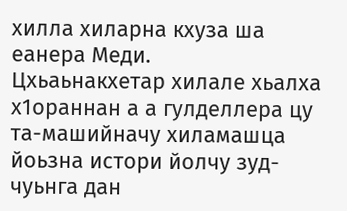хилла хиларна кхуза ша еанера Меди.
Цхьаьнакхетар хилале хьалха х1ораннан а а гулделлера цу та-машийначу хиламашца йоьзна истори йолчу зуд-чуьнга дан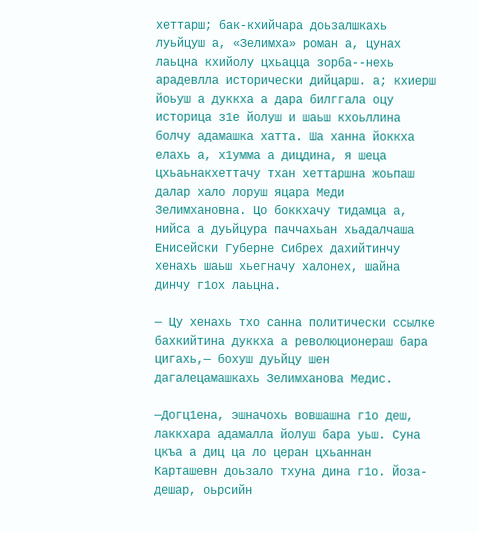хеттарш; бак-кхийчара доьзалшкахь луьйцуш а, «Зелимха» роман а, цунах лаьцна кхийолу цхьацца зорба--нехь арадевлла исторически дийцарш. а; кхиерш йоьуш а дуккха а дара билггала оцу историца з1е йолуш и шаьш кхоьллина болчу адамашка хатта. Ша ханна йоккха елахь а, х1умма а дицдина, я шеца цхьаьнакхеттачу тхан хеттаршна жоьпаш далар хало лоруш яцара Меди Зелимхановна. Цо боккхачу тидамца а, нийса а дуьйцура паччахьан хьадалчаша Енисейски Губерне Сибрех дахийтинчу хенахь шаьш хьегначу халонех, шайна динчу г1ох лаьцна.

— Цу хенахь тхо санна политически ссылке бахкийтина дуккха а революционераш бара цигахь,— бохуш дуьйцу шен дагалецамашкахь Зелимханова Медис.

—Догц1ена, эшначохь вовшашна г1о деш, лаккхара адамалла йолуш бара уьш. Суна цкъа а диц ца ло церан цхьаннан Карташевн доьзало тхуна дина г1о. Йоза-дешар, оьрсийн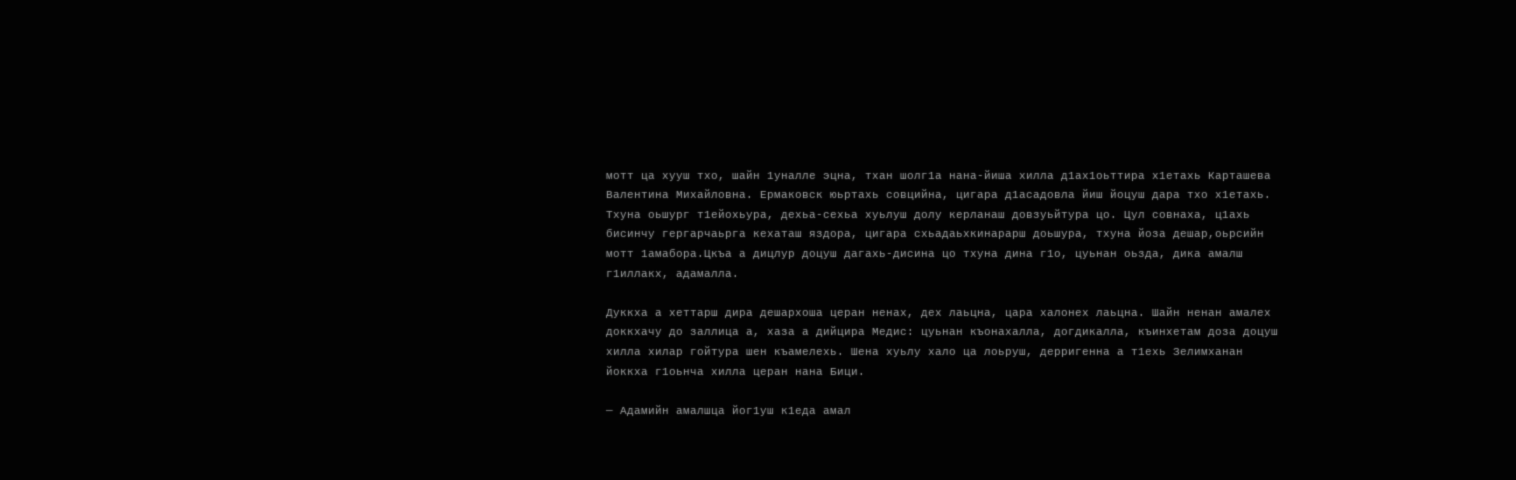мотт ца хууш тхо, шайн 1уналле эцна, тхан шолг1а нана-йиша хилла д1ах1оьттира х1етахь Карташева Валентина Михайловна. Ермаковск юьртахь совцийна, цигара д1асадовла йиш йоцуш дара тхо х1етахь. Тхуна оьшург т1ейохьура, дехьа-сехьа хуьлуш долу керланаш довзуьйтура цо. Цул совнаха, ц1ахь бисинчу гергарчаьрга кехаташ яздора, цигара схьадаьхкинарарш доьшура, тхуна йоза дешар,оьрсийн мотт 1амабора.Цкъа а дицлур доцуш дагахь-дисина цо тхуна дина г1о, цуьнан оьзда, дика амалш г1иллакх, адамалла.

Дуккха а хеттарш дира дешархоша церан ненах, дех лаьцна, цара халонех лаьцна. Шайн ненан амалех доккхачу до заллица а, хаза а дийцира Медис: цуьнан къонахалла, догдикалла, къинхетам доза доцуш хилла хилар гойтура шен къамелехь. Шена хуьлу хало ца лоьруш, дерригенна а т1ехь Зелимханан йоккха г1оьнча хилла церан нана Бици.

— Адамийн амалшца йог1уш к1еда амал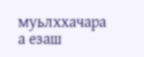муьлххачара а езаш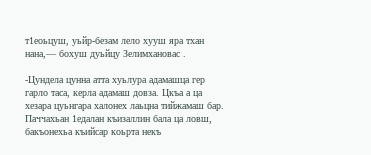т1еоьцуш, уьйр-безам лело хууш яра тхан нана,— бохуш дуьйцу Зелимхановас .

-Цундела цунна атта хуьлура адамашца гер гарло таса, керла адамаш довза. Цкъа а ца хезара цуьнгара халонех лаьцна тийжамаш бар. Паччахьан 1едалан къизаллин бала ца ловш, бакъонехьа къийсар коьрта некъ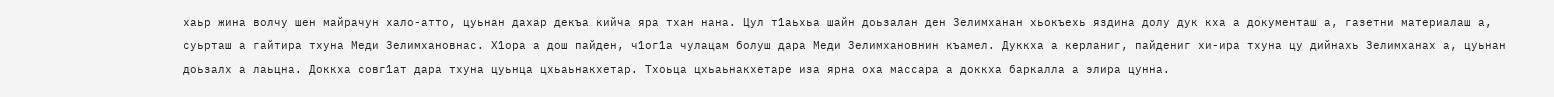хаьр жина волчу шен майрачун хало-атто, цуьнан дахар декъа кийча яра тхан нана. Цул т1аьхьа шайн доьзалан ден Зелимханан хьокъехь яздина долу дук кха а документаш а, газетни материалаш а, суьрташ а гайтира тхуна Меди Зелимхановнас. Х1ора а дош пайден, ч1ог1а чулацам болуш дара Меди Зелимхановнин къамел. Дуккха а керланиг, пайдениг хи-ира тхуна цу дийнахь Зелимханах а, цуьнан доьзалх а лаьцна. Доккха совг1ат дара тхуна цуьнца цхьаьнакхетар. Тхоьца цхьаьнакхетаре иза ярна оха массара а доккха баркалла а элира цунна.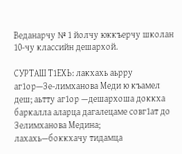Веданарчу № 1 йолчу юккъерчу школан 10-чу классийн дешархой.

СУРТАШ Т1ЕХЬ: лакхахь аьрру аг1ор—Зе-лимханова Меди ю къамел деш; аьтту аг1ор —дешархоша доккха баркалла аларца дагалецаме совг1ат до Зелимханова Медина; лахахь—боккхачу тидамца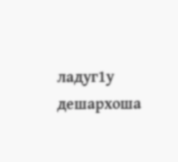ладуг1у дешархоша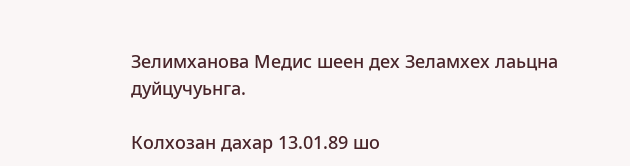Зелимханова Медис шеен дех Зеламхех лаьцна дуйцучуьнга.

Колхозан дахар 13.01.89 шо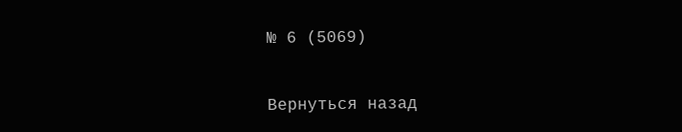№ 6 (5069)


Вернуться назад